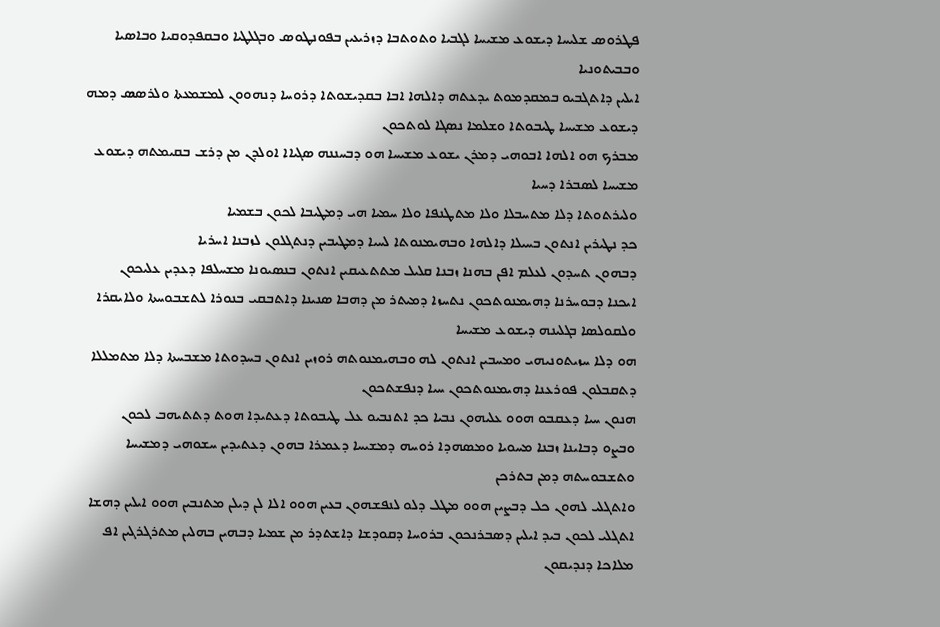ܦܛܪܘܣ ܫܠܝܚܐ ܕܝܫܘܥ ܡܫܝܚܐ ܠܓܒܝܐ ܘܬܘܬܒܐ ܕܙܪܝܥܝܢ ܒܦܘܢܛܘܣ ܘܒܓܠܛܝܐ ܘܒܩܦܕܘܩܝܐ ܘܒܐܣܝܐ ܘܒܒܝܬܘܢܝܐ
ܐܝܠܝܢ ܕܐܬܓܒܝܘ ܒܡܩܕܡܘܬ ܝܕܥܬܗ ܕܐܠܗܐ ܐܒܐ ܒܩܕܝܫܘܬܐ ܕܪܘܚܐ ܕܢܗܘܘܢ ܠܡܫܡܥܬܐ ܘܠܪܣܣ ܕܡܗ ܕܝܫܘܥ ܡܫܝܚܐ ܛܝܒܘܬܐ ܘܫܠܡܐ ܢܣܓܐ ܠܘܬܟܘܢ
ܡܒܪܟ ܗܘ ܐܠܗܐ ܐܒܘܗܝ ܕܡܪܢ ܝܫܘܥ ܡܫܝܚܐ ܗܘ ܕܒܚܢܢܗ ܣܓܝܐܐ ܐܘܠܕܢ ܡܢ ܕܪܫ ܒܩܝܡܬܗ ܕܝܫܘܥ ܡܫܝܚܐ ܠܣܒܪܐ ܕܚܝܐ
ܘܠܝܪܬܘܬܐ ܕܠܐ ܡܬܚܒܠܐ ܘܠܐ ܡܬܛܢܦܐ ܘܠܐ ܚܡܝܐ ܗܝ ܕܡܛܝܒܐ ܠܟܘܢ ܒܫܡܝܐ
ܟܕ ܢܛܝܪܝܢ ܐܢܬܘܢ ܒܚܝܠܐ ܕܐܠܗܐ ܘܒܗܝܡܢܘܬܐ ܠܚܝܐ ܕܡܛܝܒܝܢ ܕܢܬܓܠܘܢ ܠܙܒܢܐ ܐܚܪܝܐ
ܕܒܗܘܢ ܬܚܕܘܢ ܠܥܠܡ ܐܦܢ ܒܗܢܐ ܙܒܢܐ ܩܠܝܠ ܡܬܬܥܝܩܝܢ ܐܢܬܘܢ ܒܢܣܝܘܢܐ ܡܫܚܠܦܐ ܕܥܕܝܢ ܥܠܝܟܘܢ
ܐܝܟܢܐ ܕܒܘܚܪܢܐ ܕܗܝܡܢܘܬܟܘܢ ܢܬܚܙܐ ܕܡܝܬܪ ܡܢ ܕܗܒܐ ܣܢܝܢܐ ܕܐܬܒܩܝ ܒܢܘܪܐ ܠܬܫܒܘܚܬܐ ܘܠܐܝܩܪܐ ܘܠܩܘܠܣܐ ܒܓܠܝܢܗ ܕܝܫܘܥ ܡܫܝܚܐ
ܗܘ ܕܠܐ ܚܙܝܬܘܢܝܗܝ ܘܡܚܒܝܢ ܐܢܬܘܢ ܠܗ ܘܒܗܝܡܢܘܬܗ ܪܘܙܝܢ ܐܢܬܘܢ ܒܚܕܘܬܐ ܡܫܒܚܬܐ ܕܠܐ ܡܬܡܠܠܐ
ܕܬܩܒܠܘܢ ܦܘܪܥܢܐ ܕܗܝܡܢܘܬܟܘܢ ܚܝܐ ܕܢܦܫܬܟܘܢ
ܗܢܘܢ ܚܝܐ ܕܥܩܒܘ ܗܘܘ ܥܠܝܗܘܢ ܢܒܝܐ ܟܕ ܐܬܢܒܝܘ ܥܠ ܛܝܒܘܬܐ ܕܥܬܝܕܐ ܗܘܬ ܕܬܬܝܗܒ ܠܟܘܢ
ܘܒܨܘ ܕܒܐܝܢܐ ܙܒܢܐ ܡܚܘܝܐ ܘܡܣܗܕܐ ܪܘܚܗ ܕܡܫܝܚܐ ܕܥܡܪܐ ܒܗܘܢ ܕܥܬܝܕܝܢ ܚܫܘܗܝ ܕܡܫܝܚܐ ܘܬܫܒܘܚܬܗ ܕܡܢ ܒܬܪܟܢ
ܘܐܬܓܠܝ ܠܗܘܢ ܟܠ ܕܒܨܝܢ ܗܘܘ ܡܛܠ ܕܠܘ ܠܢܦܫܗܘܢ ܒܥܝܢ ܗܘܘ ܐܠܐ ܠܢ ܕܝܠܢ ܡܬܢܒܝܢ ܗܘܘ ܐܝܠܝܢ ܕܗܫܐ ܐܬܓܠܝ ܠܟܘܢ ܒܝܕ ܐܝܠܝܢ ܕܣܒܪܢܟܘܢ ܒܪܘܚܐ ܕܩܘܕܫܐ ܕܐܫܬܕܪ ܡܢ ܫܡܝܐ ܕܒܗܝܢ ܒܗܠܝܢ ܡܬܪܓܪܓܝܢ ܐܦ ܡܠܐܟܐ ܕܢܕܝܩܘܢ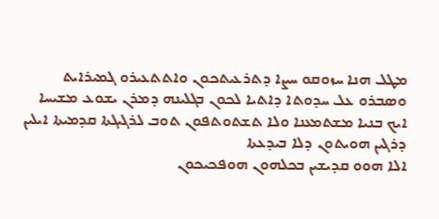ܡܛܠ ܗܢܐ ܚܙܘܩܘ ܚܨܐ ܕܬܪܥܝܬܟܘܢ ܘܐܬܬܥܝܪܘ ܓܡܝܪܐܝܬ ܘܣܒܪܘ ܥܠ ܚܕܘܬܐ ܕܐܬܝܐ ܠܟܘܢ ܒܓܠܝܢܗ ܕܡܪܢ ܝܫܘܥ ܡܫܝܚܐ
ܐܝܟ ܒܢܝܐ ܡܫܬܡܥܢܐ ܘܠܐ ܬܫܬܘܬܦܘܢ ܬܘܒ ܠܪܓܝܓܬܐ ܩܕܡܝܬܐ ܐܝܠܝܢ ܕܪܓܝܢ ܗܘܝܬܘܢ ܕܠܐ ܒܝܕܥܬܐ
ܐܠܐ ܗܘܘ ܩܕܝܫܝܢ ܒܟܠܗܘܢ ܗܘܦܟܝܟܘܢ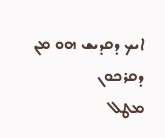ܐܝܟ ܕܩܕܝܫ ܗܘ ܡܢ ܕܩܪܟܘܢ
ܡܛܠ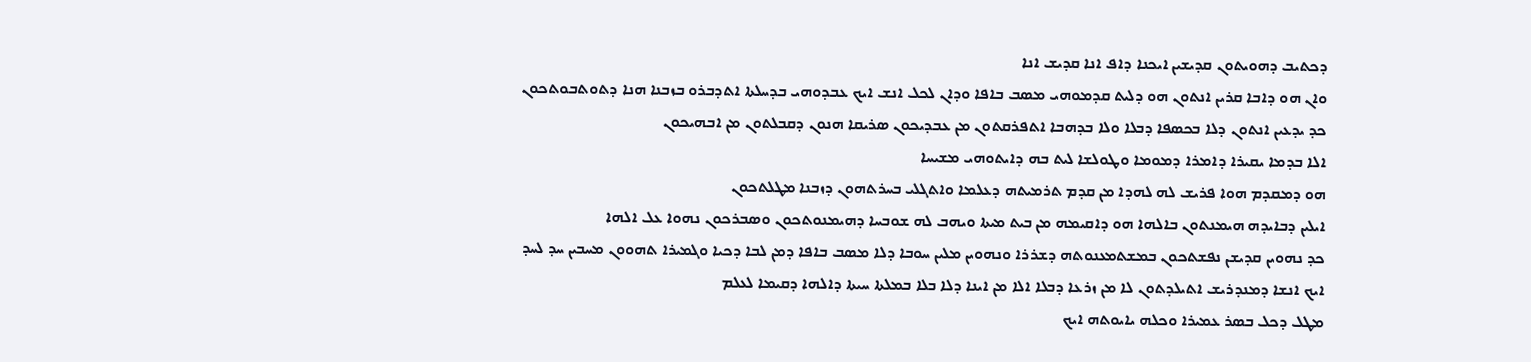ܕܟܬܝܒ ܕܗܘܝܬܘܢ ܩܕܝܫܝܢ ܐܝܟܢܐ ܕܐܦ ܐܢܐ ܩܕܝܫ ܐܢܐ
ܘܐܢ ܗܘ ܕܐܒܐ ܩܪܝܢ ܐܢܬܘܢ ܗܘ ܕܠܝܬ ܩܕܡܘܗܝ ܡܣܒ ܒܐܦܐ ܘܕܐܢ ܠܟܠ ܐܢܫ ܐܝܟ ܥܒܕܘܗܝ ܒܕܚܠܬܐ ܐܬܕܒܪܘ ܒܙܒܢܐ ܗܢܐ ܕܬܘܬܒܘܬܟܘܢ
ܟܕ ܝܕܥܝܢ ܐܢܬܘܢ ܕܠܐ ܒܟܣܦܐ ܕܒܠܐ ܘܠܐ ܒܕܗܒܐ ܐܬܦܪܩܬܘܢ ܡܢ ܥܒܕܝܟܘܢ ܣܪܝܩܐ ܗܢܘܢ ܕܩܒܠܬܘܢ ܡܢ ܐܒܗܝܟܘܢ
ܐܠܐ ܒܕܡܐ ܝܩܝܪܐ ܕܐܡܪܐ ܕܡܘܡܐ ܘܛܘܠܫܐ ܠܝܬ ܒܗ ܕܐܝܬܘܗܝ ܡܫܝܚܐ
ܗܘ ܕܡܩܕܡ ܗܘܐ ܦܪܝܫ ܠܗ ܠܗܕܐ ܡܢ ܩܕܡ ܬܪܡܝܬܗ ܕܥܠܡܐ ܘܐܬܓܠܝ ܒܚܪܬܗܘܢ ܕܙܒܢܐ ܡܛܠܬܟܘܢ
ܐܝܠܝܢ ܕܒܐܝܕܗ ܗܝܡܢܬܘܢ ܒܐܠܗܐ ܗܘ ܕܐܩܝܡܗ ܡܢ ܒܝܬ ܡܝܬܐ ܘܝܗܒ ܠܗ ܫܘܒܚܐ ܕܗܝܡܢܘܬܟܘܢ ܘܣܒܪܟܘܢ ܢܗܘܐ ܥܠ ܐܠܗܐ
ܟܕ ܢܗܘܝܢ ܩܕܝܫܢ ܢܦܫܬܟܘܢ ܒܡܫܬܡܥܢܘܬܗ ܕܫܪܪܐ ܘܢܗܘܝܢ ܡܠܝܢ ܚܘܒܐ ܕܠܐ ܡܣܒ ܒܐܦܐ ܕܡܢ ܠܒܐ ܕܟܝܐ ܘܓܡܝܪܐ ܬܗܘܘܢ ܡܚܒܝܢ ܚܕ ܠܚܕ
ܐܝܟ ܐܢܫܐ ܕܡܢܕܪܝܫ ܐܬܝܠܕܬܘܢ ܠܐ ܡܢ ܙܪܥܐ ܕܒܠܐ ܐܠܐ ܡܢ ܐܝܢܐ ܕܠܐ ܒܠܐ ܒܡܠܬܐ ܚܝܬܐ ܕܐܠܗܐ ܕܩܝܡܐ ܠܥܠܡ
ܡܛܠ ܕܟܠ ܒܣܪ ܥܡܝܪܐ ܘܟܠܗ ܝܐܝܘܬܗ ܐܝܟ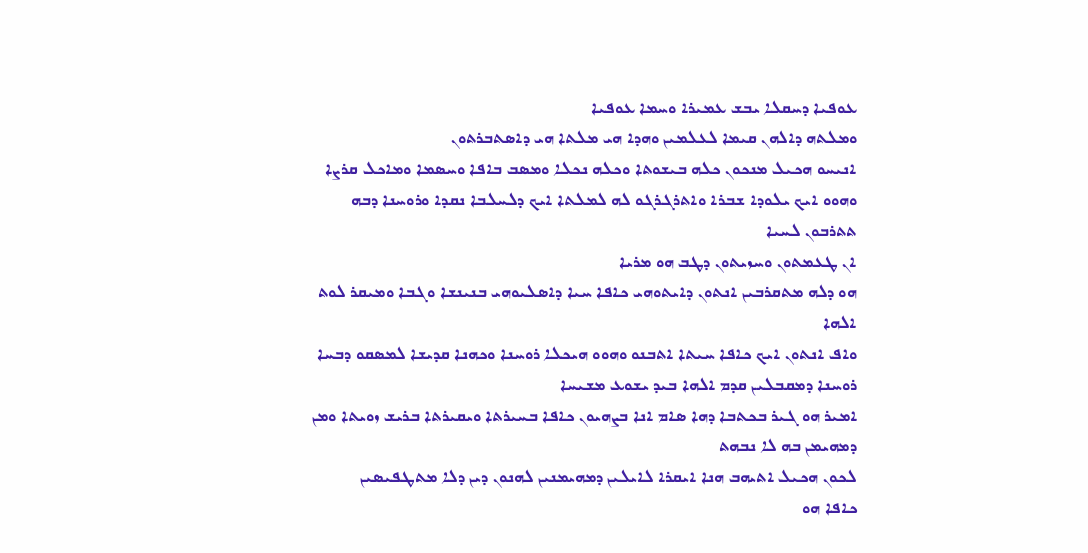ܥܘܦܝܐ ܕܚܩܠܐ ܝܒܫ ܥܡܝܪܐ ܘܚܡܐ ܥܘܦܝܐ
ܘܡܠܬܗ ܕܐܠܗܢ ܩܝܡܐ ܠܥܠܡܝܢ ܘܗܕܐ ܗܝ ܡܠܬܐ ܗܝ ܕܐܣܬܒܪܬܘܢ
ܐܢܝܚܘ ܗܟܝܠ ܡܢܟܘܢ ܟܠܗ ܒܝܫܘܬܐ ܘܟܠܗ ܢܟܠܐ ܘܡܣܒ ܒܐܦܐ ܘܚܣܡܐ ܘܡܐܟܠ ܩܪܨܐ
ܘܗܘܘ ܐܝܟ ܝܠܘܕܐ ܫܒܪܐ ܘܐܬܪܓܪܓܘ ܠܗ ܠܡܠܬܐ ܐܝܟ ܕܠܚܠܒܐ ܢܩܕܐ ܘܪܘܚܢܐ ܕܒܗ ܬܬܪܒܘܢ ܠܚܝܐ
ܐܢ ܛܥܡܬܘܢ ܘܚܙܝܬܘܢ ܕܛܒ ܗܘ ܡܪܝܐ
ܗܘ ܕܠܗ ܡܬܩܪܒܝܢ ܐܢܬܘܢ ܕܐܝܬܘܗܝ ܟܐܦܐ ܚܝܐ ܕܐܣܠܝܘܗܝ ܒܢܝܢܫܐ ܘܓܒܐ ܘܡܝܩܪ ܠܘܬ ܐܠܗܐ
ܘܐܦ ܐܢܬܘܢ ܐܝܟ ܟܐܦܐ ܚܝܬܐ ܐܬܒܢܘ ܘܗܘܘ ܗܝܟܠܐ ܪܘܚܢܐ ܘܟܗܢܐ ܩܕܝܫܐ ܠܡܣܩܘ ܕܒܚܐ ܪܘܚܢܐ ܕܡܩܒܠܝܢ ܩܕܡ ܐܠܗܐ ܒܝܕ ܝܫܘܥ ܡܫܝܚܐ
ܐܡܝܪ ܗܘ ܓܝܪ ܒܟܬܒܐ ܕܗܐ ܣܐܡ ܐܢܐ ܒܨܗܝܘܢ ܟܐܦܐ ܒܚܝܪܬܐ ܘܝܩܝܪܬܐ ܒܪܝܫ ܙܘܝܬܐ ܘܡܢ ܕܡܗܝܡܢ ܒܗ ܠܐ ܢܒܗܬ
ܠܟܘܢ ܗܟܝܠ ܐܬܝܗܒ ܗܢܐ ܐܝܩܪܐ ܠܐܝܠܝܢ ܕܡܗܝܡܢܝܢ ܠܗܢܘܢ ܕܝܢ ܕܠܐ ܡܬܛܦܝܣܝܢ
ܟܐܦܐ ܗܘ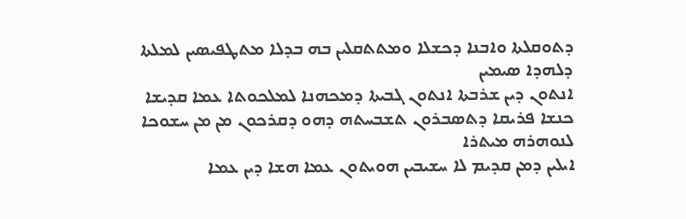ܕܬܘܩܠܬܐ ܘܐܒܢܐ ܕܟܫܠܐ ܘܡܬܬܩܠܝܢ ܒܗ ܒܕܠܐ ܡܬܛܦܝܣܝܢ ܠܡܠܬܐ ܕܠܗܕܐ ܣܝܡܝܢ
ܐܢܬܘܢ ܕܝܢ ܫܪܒܬܐ ܐܢܬܘܢ ܓܒܝܬܐ ܕܡܟܗܢܐ ܠܡܠܟܘܬܐ ܥܡܐ ܩܕܝܫܐ ܟܢܫܐ ܦܪܝܩܐ ܕܬܣܒܪܘܢ ܬܫܒܚܬܗ ܕܗܘ ܕܩܪܟܘܢ ܡܢ ܡܢ ܚܫܘܟܐ ܠܢܘܗܪܗ ܡܝܬܪܐ
ܐܝܠܝܢ ܕܡܢ ܩܕܝܡ ܠܐ ܚܫܝܒܝܢ ܗܘܝܬܘܢ ܥܡܐ ܗܫܐ ܕܝܢ ܥܡܐ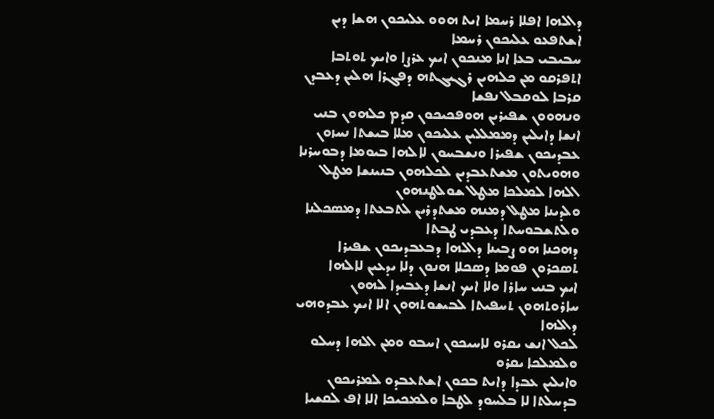ܕܐܠܗܐ ܐܦܠܐ ܪܚܡܐ ܐܝܬ ܗܘܘ ܥܠܝܟܘܢ ܗܫܐ ܕܝܢ ܐܫܬܦܥܘ ܥܠܝܟܘܢ ܪܚܡܐ
ܚܒܝܒܝ ܒܥܐ ܐܢܐ ܡܢܟܘܢ ܐܝܟ ܥܪܨܐ ܘܐܝܟ ܬܘܬܒܐ ܐܬܦܪܩܘ ܡܢ ܟܠܗܝܢ ܪܓܝܓܬܗ ܕܦܓܪܐ ܗܠܝܢ ܕܥܒܕܢ ܩܪܒܐ ܠܘܩܒܠ ܢܦܫܐ
ܘܢܗܘܘܢ ܫܦܝܪܝܢ ܗܘܦܟܝܟܘܢ ܩܕܡ ܟܠܗܘܢ ܒܢܝ ܐܢܫܐ ܕܐܝܠܝܢ ܕܡܡܠܠܝܢ ܥܠܝܟܘܢ ܡܠܐ ܒܝܫܬܐ ܢܚܙܘܢ ܥܒܕܝܟܘܢ ܫܦܝܪܐ ܘܢܫܒܚܘܢ ܠܐܠܗܐ ܒܝܘܡܐ ܕܒܘܚܪܢܐ
ܘܗܘܝܬܘܢ ܡܫܬܥܒܕܝܢ ܠܟܠܗܘܢ ܒܢܝܢܫܐ ܡܛܠ ܐܠܗܐ ܠܡܠܟܐ ܡܛܠ ܫܘܠܛܢܗܘܢ
ܘܠܕܝܢܐ ܡܛܠ ܕܡܢܗ ܡܫܬܕܪܝܢ ܠܬܒܥܬܐ ܕܡܣܟܠܢܐ ܘܠܬܫܒܘܚܬܐ ܕܥܒܕܝ ܛܒܬܐ
ܕܗܟܢܐ ܗܘ ܨܒܝܢܐ ܕܐܠܗܐ ܕܒܥܒܕܝܟܘܢ ܫܦܝܪܐ ܬܣܟܪܘܢ ܦܘܡܐ ܕܣܟܠܐ ܗܢܘܢ ܕܠܐ ܝܕܥܝܢ ܠܐܠܗܐ
ܐܝܟ ܒܢܝ ܚܐܪܐ ܘܠܐ ܐܝܟ ܐܢܫܐ ܕܥܒܝܕܐ ܠܗܘܢ ܚܐܪܘܬܗܘܢ ܬܚܦܝܬܐ ܠܒܝܫܘܬܗܘܢ ܐܠܐ ܐܝܟ ܥܒܕܘܗܝ ܕܐܠܗܐ
ܠܟܠ ܐܢܫ ܝܩܪܘ ܠܐܚܝܟܘܢ ܐܚܒܘ ܘܡܢ ܐܠܗܐ ܕܚܠܘ ܘܠܡܠܟܐ ܝܩܪܘ
ܘܐܝܠܝܢ ܥܒܕܐ ܕܐܝܬ ܒܟܘܢ ܐܫܬܥܒܕܘ ܠܡܪܝܟܘܢ ܒܕܚܠܬܐ ܠܐ ܒܠܚܘܕ ܠܛܒܐ ܘܠܡܟܝܟܐ ܐܠܐ ܐܦ ܠܩܫܝܐ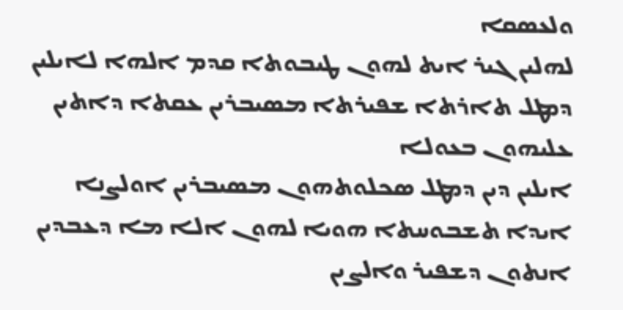ܘܠܥܣܩܐ
ܠܗܠܝܢ ܓܝܪ ܐܝܬ ܠܗܘܢ ܛܝܒܘܬܐ ܩܕܡ ܐܠܗܐ ܠܐܝܠܝܢ ܕܡܛܠ ܬܐܪܬܐ ܫܦܝܪܬܐ ܡܣܝܒܪܝܢ ܥܩܬܐ ܕܐܬܝܢ ܥܠܝܗܘܢ ܒܥܘܠܐ
ܐܝܠܝܢ ܕܝܢ ܕܡܛܠ ܣܟܠܘܬܗܘܢ ܡܣܝܒܪܝܢ ܐܘܠܨܢܐ ܐܝܕܐ ܬܫܒܘܚܬܐ ܗܘܝܐ ܠܗܘܢ ܐܠܐ ܡܐ ܕܥܒܕܝܢ ܐܢܬܘܢ ܕܫܦܝܪ ܘܐܠܨܝܢ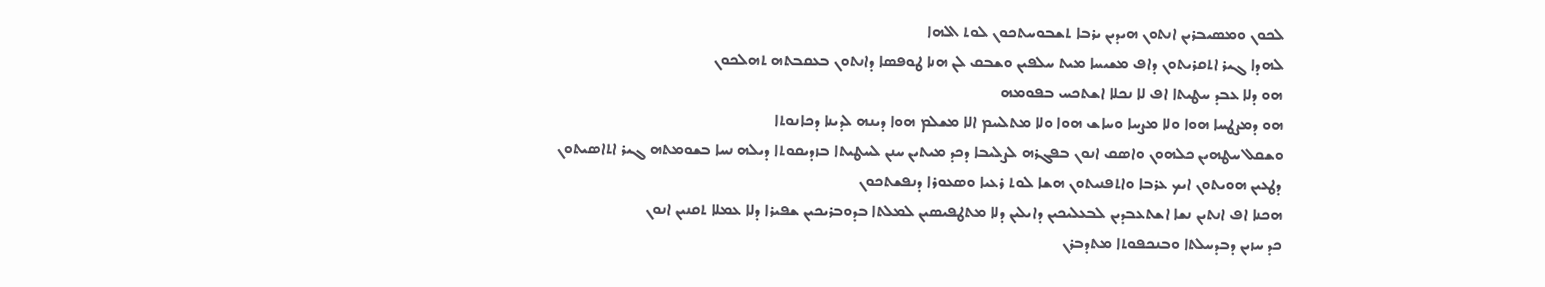ܠܟܘܢ ܘܡܣܝܒܪܝܢ ܐܢܬܘܢ ܗܝܕܝܢ ܝܪܒܐ ܬܫܒܘܚܬܟܘܢ ܠܘܬ ܐܠܗܐ
ܠܗܕܐ ܓܝܪ ܐܬܩܪܝܬܘܢ ܕܐܦ ܡܫܝܚܐ ܡܝܬ ܚܠܦܝܢ ܘܫܒܩ ܠܢ ܗܢܐ ܛܘܦܣܐ ܕܐܢܬܘܢ ܒܥܩܒܬܗ ܬܗܠܟܘܢ
ܗܘ ܕܠܐ ܥܒܕ ܚܛܝܬܐ ܐܦ ܠܐ ܢܟܠܐ ܐܫܬܟܚ ܒܦܘܡܗ
ܗܘ ܕܡܨܛܚܐ ܗܘܐ ܘܠܐ ܡܨܚܐ ܘܚܐܫ ܗܘܐ ܘܠܐ ܡܬܠܚܡ ܐܠܐ ܡܫܠܡ ܗܘܐ ܕܝܢܗ ܠܕܝܢܐ ܕܟܐܢܘܬܐ
ܘܫܩܠ ܚܛܗܝܢ ܟܠܗܘܢ ܘܐܣܩ ܐܢܘܢ ܒܦܓܪܗ ܠܨܠܝܒܐ ܕܟܕ ܡܝܬܝܢ ܚܢܢ ܠܚܛܝܬܐ ܒܙܕܝܩܘܬܐ ܕܝܠܗ ܢܚܐ ܒܫܘܡܬܗ ܓܝܪ ܐܬܐܣܝܬܘܢ
ܕܛܥܝܢ ܗܘܝܬܘܢ ܐܝܟ ܥܪܒܐ ܘܐܬܦܢܝܬܘܢ ܗܫܐ ܠܘܬ ܪܥܝܐ ܘܣܥܘܪܐ ܕܢܦܫܬܟܘܢ
ܗܟܢܐ ܐܦ ܐܢܬܝܢ ܢܫܐ ܐܫܬܥܒܕܝܢ ܠܒܥܠܝܟܝܢ ܕܐܝܠܝܢ ܕܠܐ ܡܬܛܦܝܣܝܢ ܠܡܠܬܐ ܒܕܘܒܪܝܟܝܢ ܫܦܝܪܐ ܕܠܐ ܥܡܠܐ ܬܩܢܝܢ ܐܢܘܢ
ܟܕ ܚܙܝܢ ܕܒܕܚܠܬܐ ܘܒܢܟܦܘܬܐ ܡܬܕܒܪܢ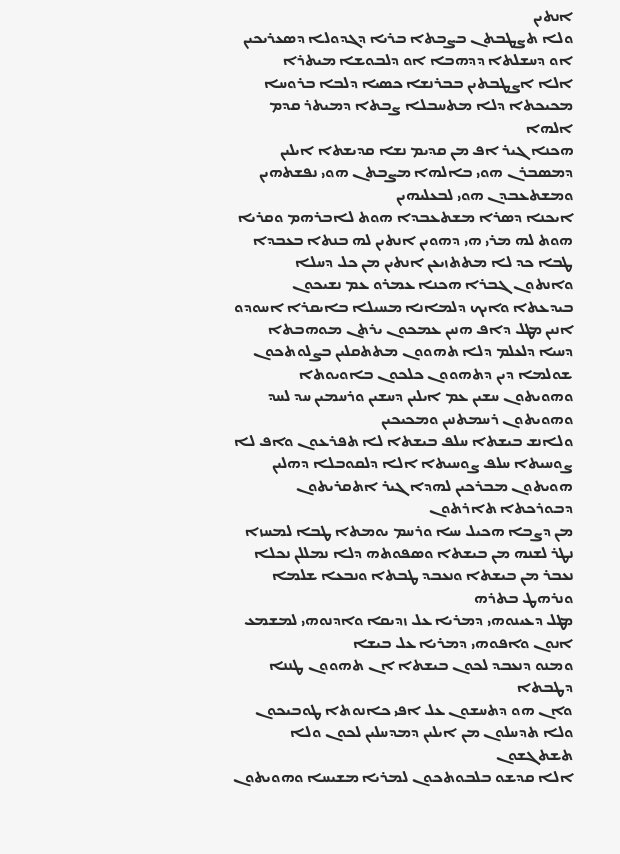ܐܢܬܝܢ
ܘܠܐ ܬܨܛܒܬܢ ܒܨܒܬܐ ܒܪܝܐ ܕܓܕܘܠܐ ܕܣܥܪܝܟܝܢ ܐܘ ܕܚܫܠܬܐ ܕܕܗܒܐ ܐܘ ܕܠܒܘܫܐ ܡܝܬܪܐ
ܐܠܐ ܐܨܛܒܬܝܢ ܒܒܪܢܫܐ ܟܣܝܐ ܕܠܒܐ ܒܪܘܚܐ ܡܟܝܟܬܐ ܕܠܐ ܡܬܚܒܠܐ ܨܒܬܐ ܕܡܝܬܪ ܩܕܡ ܐܠܗܐ
ܗܟܢܐ ܓܝܪ ܐܦ ܡܢ ܩܕܝܡ ܢܫܐ ܩܕܝܫܬܐ ܐܝܠܝܢ ܕܡܣܒܪܢ ܗܘܝ ܒܐܠܗܐ ܡܨܒܬܢ ܗܘܝ ܢܦܫܬܗܝܢ ܘܡܫܬܥܒܕܢ ܗܘܝ ܠܒܥܠܝܗܝܢ
ܐܝܟܢܐ ܕܣܪܐ ܡܫܬܥܒܕܐ ܗܘܬ ܠܐܒܪܗܡ ܘܩܪܝܐ ܗܘܬ ܠܗ ܡܪܝ ܗܝ ܕܗܘܝܢ ܐܢܬܝܢ ܠܗ ܒܢܬܐ ܒܥܒܕܐ ܛܒܐ ܟܕ ܠܐ ܡܬܬܙܝܥܢ ܐܢܬܝܢ ܡܢ ܟܠ ܕܚܠܐ
ܘܐܢܬܘܢ ܓܒܪܐ ܗܟܢܐ ܥܡܪܘ ܥܡ ܢܫܝܟܘܢ ܒܝܕܥܬܐ ܘܐܝܟ ܕܠܡܐܢܐ ܡܚܝܠܐ ܒܐܝܩܪܐ ܐܚܘܕܘ ܐܢܝܢ ܡܛܠ ܕܐܦ ܗܢܝܢ ܥܡܟܘܢ ܝܪܬܢ ܡܘܗܒܬܐ ܕܚܝܐ ܕܠܥܠܡ ܕܠܐ ܬܗܘܘܢ ܡܬܬܩܠܝܢ ܒܨܠܘܬܟܘܢ
ܫܘܠܡܐ ܕܝܢ ܕܬܗܘܘܢ ܟܠܟܘܢ ܒܐܘܝܘܬܐ ܘܗܘܝܬܘܢ ܚܫܝܢ ܥܡ ܐܝܠܝܢ ܕܚܫܝܢ ܘܪܚܡܝܢ ܚܕ ܠܚܕ ܘܗܘܝܬܘܢ ܪܚܡܬܢܝܢ ܘܡܟܝܟܝܢ
ܘܠܐܢܫ ܒܝܫܬܐ ܚܠܦ ܒܝܫܬܐ ܠܐ ܬܦܪܥܘܢ ܘܐܦ ܠܐ ܨܘܚܝܬܐ ܚܠܦ ܨܘܚܝܬܐ ܐܠܐ ܕܠܩܘܒܠܐ ܕܗܠܝܢ ܗܘܝܬܘܢ ܡܒܪܟܝܢ ܠܗܕܐ ܓܝܪ ܐܬܩܪܝܬܘܢ ܕܒܘܪܟܬܐ ܬܐܪܬܘܢ
ܡܢ ܕܨܒܐ ܗܟܝܠ ܚܝܐ ܘܪܚܡ ܝܘܡܬܐ ܛܒܐ ܠܡܚܙܐ ܢܛܪ ܠܫܢܗ ܡܢ ܒܝܫܬܐ ܘܣܦܘܬܗ ܕܠܐ ܢܡܠܠܢ ܢܟܠܐ
ܢܥܒܪ ܡܢ ܒܝܫܬܐ ܘܢܥܒܕ ܛܒܬܐ ܘܢܒܥܐ ܫܠܡܐ ܘܢܪܗܛ ܒܬܪܗ
ܡܛܠ ܕܥܝܢܘܗܝ ܕܡܪܝܐ ܥܠ ܙܕܝܩܐ ܘܐܕܢܘܗܝ ܠܡܫܡܥ ܐܢܘܢ ܘܐܦܘܗܝ ܕܡܪܝܐ ܥܠ ܒܝܫܐ
ܘܡܢܘ ܕܢܥܒܕ ܠܟܘܢ ܒܝܫܬܐ ܐܢ ܬܗܘܘܢ ܛܢܢܐ ܕܛܒܬܐ
ܘܐܢ ܗܘ ܕܬܚܫܘܢ ܥܠ ܐܦܝ ܟܐܢܘܬܐ ܛܘܒܝܟܘܢ ܘܠܐ ܬܕܚܠܘܢ ܡܢ ܐܝܠܝܢ ܕܡܕܚܠܝܢ ܠܟܘܢ ܘܠܐ ܬܫܬܓܫܘܢ
ܐܠܐ ܩܕܫܘ ܒܠܒܘܬܟܘܢ ܠܡܪܝܐ ܡܫܝܚܐ ܘܗܘܝܬܘܢ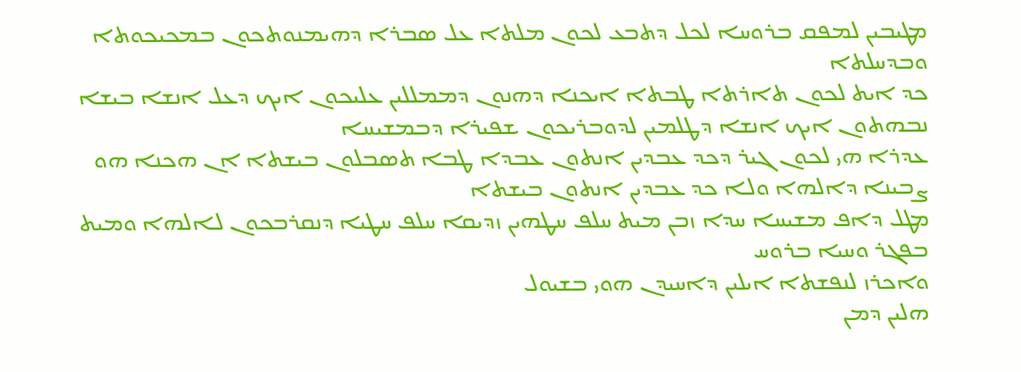ܡܛܝܒܝܢ ܠܡܦܩ ܒܪܘܚܐ ܠܟܠ ܕܬܒܥ ܠܟܘܢ ܡܠܬܐ ܥܠ ܣܒܪܐ ܕܗܝܡܢܘܬܟܘܢ ܒܡܟܝܟܘܬܐ ܘܒܕܚܠܬܐ
ܟܕ ܐܝܬ ܠܟܘܢ ܬܐܪܬܐ ܛܒܬܐ ܐܝܟܢܐ ܕܗܢܘܢ ܕܡܡܠܠܝܢ ܥܠܝܟܘܢ ܐܝܟ ܕܥܠ ܐܢܫܐ ܒܝܫܐ ܢܒܗܬܘܢ ܐܝܟ ܐܢܫܐ ܕܛܠܡܝܢ ܠܕܘܒܪܝܟܘܢ ܫܦܝܪܐ ܕܒܡܫܝܚܐ
ܥܕܪܐ ܗܝ ܠܟܘܢ ܓܝܪ ܕܟܕ ܥܒܕܝܢ ܐܢܬܘܢ ܥܒܕܐ ܛܒܐ ܬܣܒܠܘܢ ܒܝܫܬܐ ܐܢ ܗܟܢܐ ܗܘ ܨܒܝܢܐ ܕܐܠܗܐ ܘܠܐ ܟܕ ܥܒܕܝܢ ܐܢܬܘܢ ܒܝܫܬܐ
ܡܛܠ ܕܐܦ ܡܫܝܚܐ ܚܕܐ ܙܒܢ ܡܝܬ ܚܠܦ ܚܛܗܝܢ ܙܕܝܩܐ ܚܠܦ ܚܛܝܐ ܕܢܩܪܒܟܘܢ ܠܐܠܗܐ ܘܡܝܬ ܒܦܓܪ ܘܚܝܐ ܒܪܘܚ
ܘܐܟܪܙ ܠܢܦܫܬܐ ܐܝܠܝܢ ܕܐܚܝܕܢ ܗܘܝ ܒܫܝܘܠ
ܗܠܝܢ ܕܡܢ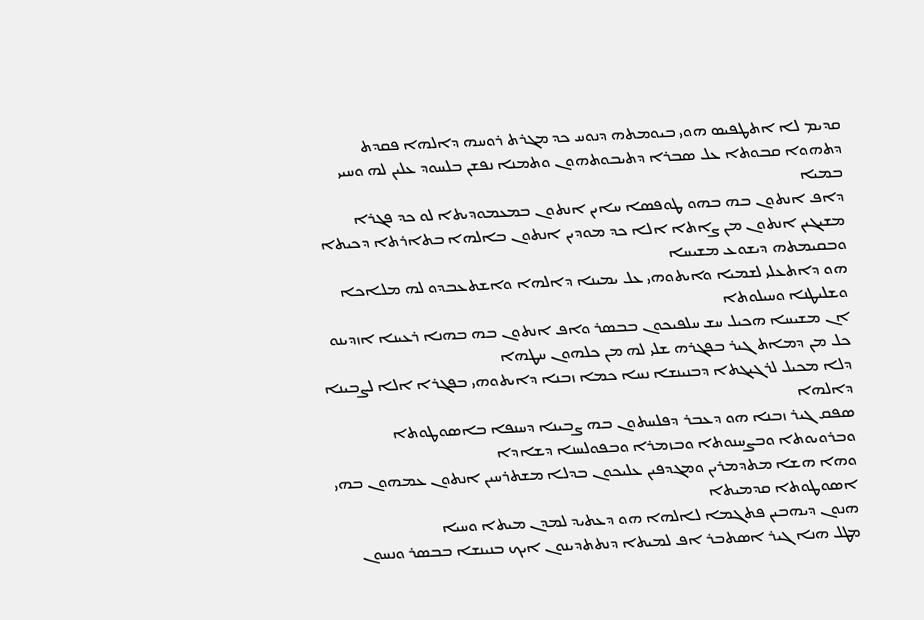ܩܕܝܡ ܠܐ ܐܬܛܦܝܣ ܗܘܝ ܒܝܘܡܬܗ ܕܢܘܚ ܟܕ ܡܓܪܬ ܪܘܚܗ ܕܐܠܗܐ ܦܩܕܬ ܕܬܗܘܐ ܩܒܘܬܐ ܥܠ ܣܒܪܐ ܕܬܝܒܘܬܗܘܢ ܘܬܡܢܐ ܢܦܫܢ ܒܠܚܘܕ ܥܠܝܢ ܠܗ ܘܚܝܝ ܒܡܝܐ
ܕܐܦ ܐܢܬܘܢ ܒܗ ܒܗܘ ܛܘܦܣܐ ܚܐܝܢ ܐܢܬܘܢ ܒܡܥܡܘܕܝܬܐ ܠܘ ܟܕ ܦܓܪܐ ܡܫܝܓܝܢ ܐܢܬܘܢ ܡܢ ܨܐܬܐ ܐܠܐ ܟܕ ܡܘܕܝܢ ܐܢܬܘܢ ܒܐܠܗܐ ܒܬܐܪܬܐ ܕܟܝܬܐ ܘܒܩܝܡܬܗ ܕܝܫܘܥ ܡܫܝܚܐ
ܗܘ ܕܐܬܥܠܝ ܠܫܡܝܐ ܘܐܝܬܘܗܝ ܥܠ ܝܡܝܢܐ ܕܐܠܗܐ ܘܐܫܬܥܒܕܘ ܠܗ ܡܠܐܟܐ ܘܫܠܝܛܢܐ ܘܚܝܠܘܬܐ
ܐܢ ܡܫܝܚܐ ܗܟܝܠ ܚܫ ܚܠܦܝܟܘܢ ܒܒܣܪ ܘܐܦ ܐܢܬܘܢ ܒܗ ܒܗܢܐ ܪܥܝܢܐ ܐܙܕܝܢܘ ܟܠ ܡܢ ܕܡܐܬ ܓܝܪ ܒܦܓܪܗ ܫܠܝ ܠܗ ܡܢ ܟܠܗܘܢ ܚܛܗܐ
ܕܠܐ ܡܟܝܠ ܠܪܓܝܓܬܐ ܕܒܢܝܢܫܐ ܢܚܐ ܟܡܐ ܙܒܢܐ ܕܐܝܬܘܗܝ ܒܦܓܪܐ ܐܠܐ ܠܨܒܝܢܐ ܕܐܠܗܐ
ܣܦܩ ܓܝܪ ܙܒܢܐ ܗܘ ܕܥܒܪ ܕܦܠܚܬܘܢ ܒܗ ܨܒܝܢܐ ܕܚܢܦܐ ܒܐܣܘܛܘܬܐ ܘܒܪܘܝܘܬܐ ܘܒܨܚܢܘܬܐ ܘܒܙܡܪܐ ܘܒܦܘܠܚܢܐ ܕܫܐܕܐ
ܘܗܐ ܗܫܐ ܡܬܕܡܪܝܢ ܘܡܓܕܦܝܢ ܥܠܝܟܘܢ ܒܕܠܐ ܡܫܬܪܚܝܢ ܐܢܬܘܢ ܥܡܗܘܢ ܒܗܝ ܐܣܘܛܘܬܐ ܩܕܡܝܬܐ
ܗܢܘܢ ܕܝܗܒܝܢ ܦܬܓܡܐ ܠܐܠܗܐ ܗܘ ܕܥܬܝܕ ܠܡܕܢ ܡܝܬܐ ܘܚܝܐ
ܡܛܠ ܗܢܐ ܓܝܪ ܐܣܬܒܪ ܐܦ ܠܡܝܬܐ ܕܢܬܬܕܝܢܘܢ ܐܝܟ ܒܢܝܢܫܐ ܒܒܣܪ ܘܢܚܘܢ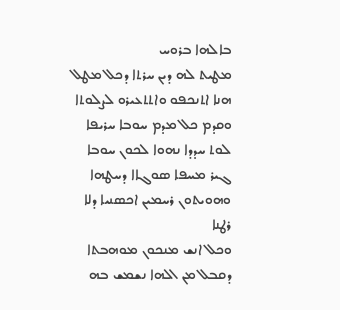ܒܐܠܗܐ ܒܪܘܚ
ܡܛܝܬ ܠܗ ܕܝܢ ܚܪܬܐ ܕܟܠ ܡܛܠ ܗܢܐ ܐܬܢܟܦܘ ܘܐܬܬܥܝܪܘ ܠܨܠܘܬܐ
ܘܩܕܡ ܟܠ ܡܕܡ ܚܘܒܐ ܚܪܝܦܐ ܠܘܬ ܚܕܕܐ ܢܗܘܐ ܠܟܘܢ ܚܘܒܐ ܓܝܪ ܡܚܦܐ ܣܘܓܐܐ ܕܚܛܗܐ
ܘܗܘܝܬܘܢ ܪܚܡܝܢ ܐܟܣܢܝܐ ܕܠܐ ܪܛܢܐ
ܘܟܠ ܐܢܫ ܡܢܟܘܢ ܡܘܗܒܬܐ ܕܩܒܠ ܡܢ ܐܠܗܐ ܢܫܡܫ ܒܗ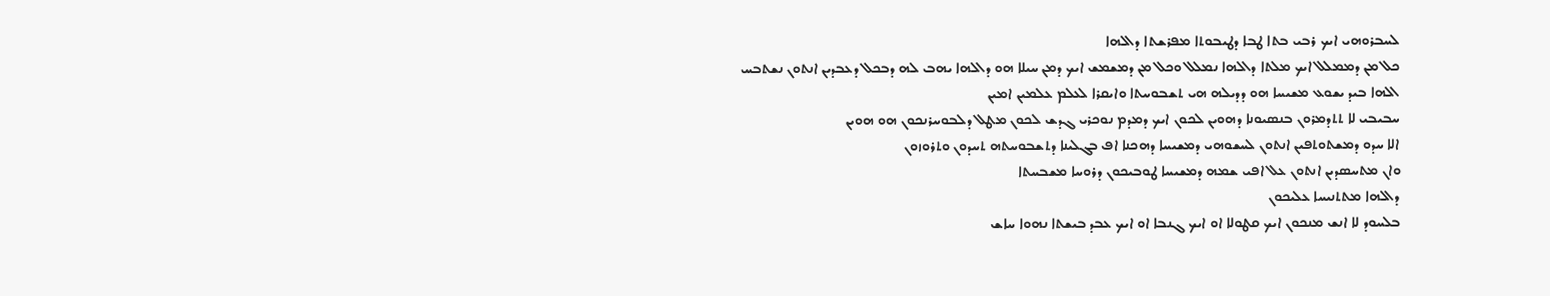ܠܚܒܪܘܗܝ ܐܝܟ ܪܒܝ ܒܬܐ ܛܒܐ ܕܛܝܒܘܬܐ ܡܦܪܫܬܐ ܕܐܠܗܐ
ܟܠ ܡܢ ܕܡܡܠܠ ܐܝܟ ܡܠܬܐ ܕܐܠܗܐ ܢܡܠܠ ܘܟܠ ܡܢ ܕܡܫܡܫ ܐܝܟ ܕܡܢ ܚܝܠܐ ܗܘ ܕܐܠܗܐ ܝܗܒ ܠܗ ܕܒܟܠ ܕܥܒܕܝܢ ܐܢܬܘܢ ܢܫܬܒܚ ܐܠܗܐ ܒܝܕ ܝܫܘܥ ܡܫܝܚܐ ܗܘ ܕܕܝܠܗ ܗܝ ܬܫܒܘܚܬܐ ܘܐܝܩܪܐ ܠܥܠܡ ܥܠܡܝܢ ܐܡܝܢ
ܚܒܝܒܝ ܠܐ ܬܬܕܡܪܘܢ ܒܢܣܝܘܢܐ ܕܗܘܝܢ ܠܟܘܢ ܐܝܟ ܕܡܕܡ ܢܘܟܪܝ ܓܕܫ ܠܟܘܢ ܡܛܠ ܕܠܒܘܚܪܢܟܘܢ ܗܘ ܗܘܝܢ
ܐܠܐ ܚܕܘ ܕܡܫܬܘܬܦܝܢ ܐܢܬܘܢ ܠܚܫܘܗܝ ܕܡܫܝܚܐ ܕܗܟܢܐ ܐܦ ܒܓܠܝܢܐ ܕܬܫܒܘܚܬܗ ܬܚܕܘܢ ܘܬܪܘܙܘܢ
ܘܐܢ ܡܬܚܣܕܝܢ ܐܢܬܘܢ ܥܠ ܐܦܝ ܫܡܗ ܕܡܫܝܚܐ ܛܘܒܝܟܘܢ ܕܪܘܚܐ ܡܫܒܚܬܐ
ܕܐܠܗܐ ܡܬܬܢܝܚܐ ܥܠܝܟܘܢ
ܒܠܚܘܕ ܠܐ ܐܢܫ ܡܢܟܘܢ ܐܝܟ ܩܛܘܠܐ ܐܘ ܐܝܟ ܓܢܒܐ ܐܘ ܐܝܟ ܥܒܕ ܒܝܫܬܐ ܢܗܘܐ ܚܐܫ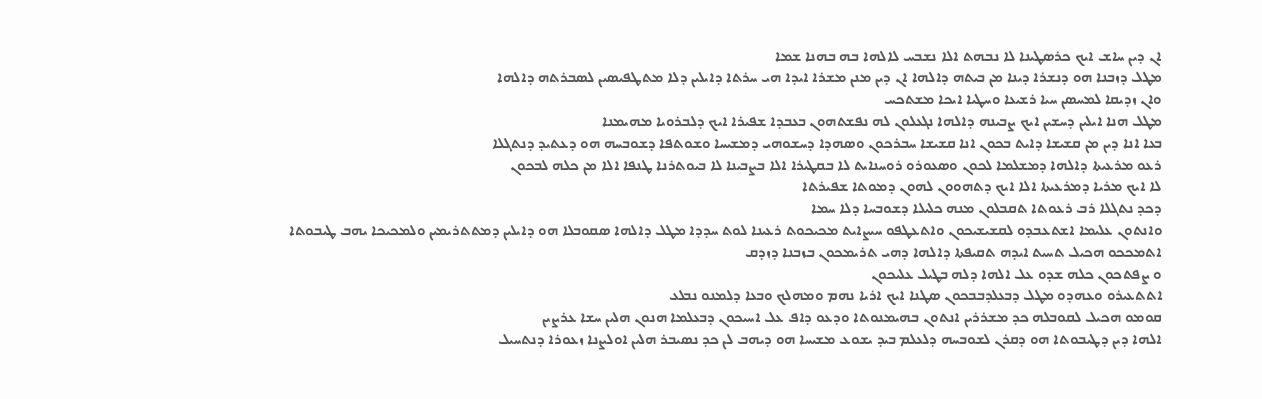ܐܢ ܕܝܢ ܚܐܫ ܐܝܟ ܟܪܣܛܝܢܐ ܠܐ ܢܒܗܬ ܐܠܐ ܢܫܒܚ ܠܐܠܗܐ ܒܗ ܒܗܢܐ ܫܡܐ
ܡܛܠ ܕܙܒܢܐ ܗܘ ܕܢܫܪܐ ܕܝܢܐ ܡܢ ܒܝܬܗ ܕܐܠܗܐ ܐܢ ܕܝܢ ܡܢܢ ܡܫܪܐ ܐܝܕܐ ܗܝ ܚܪܬܐ ܕܐܝܠܝܢ ܕܠܐ ܡܬܛܦܝܣܝܢ ܠܣܒܪܬܗ ܕܐܠܗܐ
ܘܐܢ ܙܕܝܩܐ ܠܡܚܣܢ ܚܝܐ ܪܫܝܥܐ ܘܚܛܝܐ ܐܝܟܐ ܡܫܬܟܚ
ܡܛܠ ܗܢܐ ܐܝܠܝܢ ܕܚܫܝܢ ܐܝܟ ܨܒܝܢܗ ܕܐܠܗܐ ܢܓܥܠܘܢ ܠܗ ܢܦܫܬܗܘܢ ܒܥܒܕܐ ܫܦܝܪܐ ܐܝܟ ܕܠܒܪܘܝܐ ܡܗܝܡܢܐ
ܒܥܐ ܐܢܐ ܕܝܢ ܡܢ ܩܫܝܫܐ ܕܐܝܬ ܒܟܘܢ ܐܢܐ ܩܫܝܫܐ ܚܒܪܟܘܢ ܘܣܗܕܐ ܕܚܫܘܗܝ ܕܡܫܝܚܐ ܘܫܘܬܦܐ ܕܫܘܒܚܗ ܗܘ ܕܥܬܝܕ ܕܢܬܓܠܐ
ܪܥܘ ܡܪܥܝܬܐ ܕܐܠܗܐ ܕܡܫܠܡܐ ܠܟܘܢ ܘܣܥܘܪܘ ܪܘܚܢܐܝܬ ܠܐ ܒܩܛܝܪܐ ܐܠܐ ܒܨܒܝܢܐ ܠܐ ܒܝܘܬܪܢܐ ܛܢܦܐ ܐܠܐ ܡܢ ܟܠܗ ܠܒܟܘܢ
ܠܐ ܐܝܟ ܡܪܝܐ ܕܡܪܥܝܬܐ ܐܠܐ ܐܝܟ ܕܬܗܘܘܢ ܠܗܘܢ ܕܡܘܬܐ ܫܦܝܪܬܐ
ܕܟܕ ܢܬܓܠܐ ܪܒ ܪܥܘܬܐ ܬܩܒܠܘܢ ܡܢܗ ܟܠܝܠܐ ܕܫܘܒܚܐ ܕܠܐ ܚܡܐ
ܘܐܢܬܘܢ ܥܠܝܡܐ ܐܫܬܥܒܕܘ ܠܩܫܝܫܝܟܘܢ ܘܐܬܥܛܦܘ ܚܝܨܐܝܬ ܡܟܝܟܘܬ ܪܥܝܢܐ ܠܘܬ ܚܕܕܐ ܡܛܠ ܕܐܠܗܐ ܣܩܘܒܠܐ ܗܘ ܕܐܝܠܝܢ ܕܡܬܬܪܝܡܝܢ ܘܠܡܟܝܟܐ ܝܗܒ ܛܝܒܘܬܐ
ܐܬܡܟܟܘ ܗܟܝܠ ܬܚܝܬ ܐܝܕܗ ܬܩܝܦܬܐ ܕܐܠܗܐ ܕܗܝ ܬܪܝܡܟܘܢ ܒܙܒܢܐ ܕܙܕܩ
ܘ ܨܦܬܟܘܢ ܟܠܗ ܫܕܘ ܥܠ ܐܠܗܐ ܕܠܗ ܒܛܝܠ ܥܠܝܟܘܢ
ܐܬܬܥܝܪܘ ܘܥܗܕܘ ܡܛܠ ܕܒܥܠܕܒܒܟܘܢ ܣܛܢܐ ܐܝܟ ܐܪܝܐ ܢܗܡ ܘܡܗܠܟ ܘܒܥܐ ܕܠܡܢܘ ܢܒܠܥ
ܩܘܡܘ ܗܟܝܠ ܠܩܘܒܠܗ ܟܕ ܡܫܪܪܝܢ ܐܢܬܘܢ ܒܗܝܡܢܘܬܐ ܘܕܥܘ ܕܐܦ ܥܠ ܐܚܝܟܘܢ ܕܒܥܠܡܐ ܗܢܘܢ ܗܠܝܢ ܚܫܐ ܥܪܨܝܢ
ܐܠܗܐ ܕܝܢ ܕܛܝܒܘܬܐ ܗܘ ܕܩܪܢ ܠܫܘܒܚܗ ܕܠܥܠܡ ܒܝܕ ܝܫܘܥ ܡܫܝܚܐ ܗܘ ܕܝܗܒ ܠܢ ܟܕ ܢܣܝܒܪ ܗܠܝܢ ܐܘܠܨܢܐ ܙܥܘܪܐ ܕܢܬܚܝܠ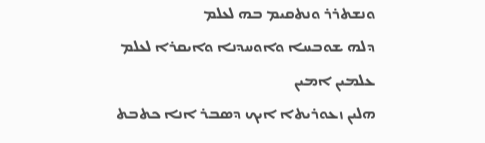ܘܢܫܬܪܪ ܘܢܬܩܝܡ ܒܗ ܠܥܠܡ
ܕܠܗ ܫܘܒܚܐ ܘܐܘܚܕܢܐ ܘܐܝܩܪܐ ܠܥܠܡ ܥܠܡܝܢ ܐܡܝܢ
ܗܠܝܢ ܙܥܘܪܝܬܐ ܐܝܟ ܕܣܒܪ ܐܢܐ ܟܬܒܬ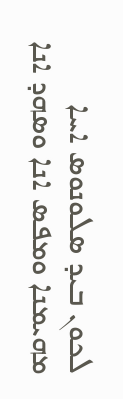ܠܟܘܢ ܒܝܕ ܣܠܘܢܘܣ ܐܚܐ ܡܗܝܡܢܐ ܘܡܦܣ ܐܢܐ ܘܣܗܕ ܐܢܐ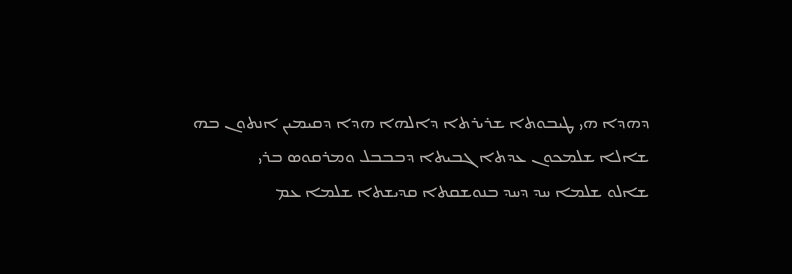ܕܗܕܐ ܗܝ ܛܝܒܘܬܐ ܫܪܝܪܬܐ ܕܐܠܗܐ ܗܕܐ ܕܩܝܡܝܢ ܐܢܬܘܢ ܒܗ
ܫܐܠܐ ܫܠܡܟܘܢ ܥܕܬܐ ܓܒܝܬܐ ܕܒܒܒܠ ܘܡܪܩܘܣ ܒܪܝ
ܫܐܠܘ ܫܠܡܐ ܚܕ ܕܚܕ ܒܢܘܫܩܬܐ ܩܕܝܫܬܐ ܫܠܡܐ ܥܡ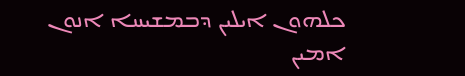ܟܠܗܘܢ ܐܝܠܝܢ ܕܒܡܫܝܚܐ ܐܢܘܢ ܐܡܝܢ